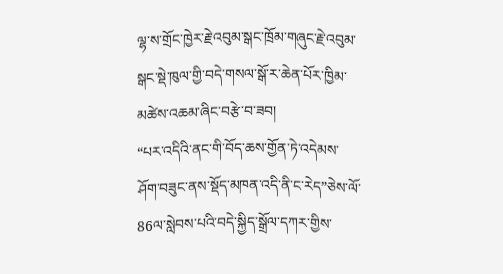ལྷ་ས་གྲོང་ཁྱེར་རྗེ་འབུམ་སྒང་ཁྲོམ་གཞུང་རྗེ་འབུམ་སྒང་སྡེ་ཁུལ་གྱི་བདེ་གསལ་སྒོ་ར་ཆེན་པོར་ཁྱིམ་མཚེས་འཆམ་ཞིང་བརྩེ་བ་ཟབ།
“པར་འདིའི་ནང་གི་བོད་ཆས་གྱོན་ཏེ་འདེམས་ཤོག་བཟུང་ནས་སྡོད་མཁན་འདི་ནི་ང་རེད”ཅེས་ལོ་86ལ་སླེབས་པའི་བདེ་སྐྱིད་སྒྲོལ་དཀར་གྱིས་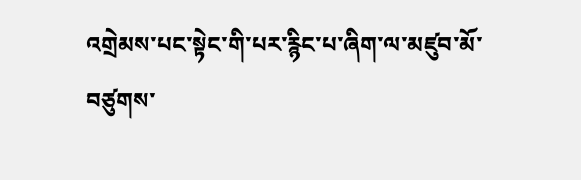འགྲེམས་པང་སྟེང་གི་པར་རྙིང་པ་ཞིག་ལ་མཛུབ་མོ་བཙུགས་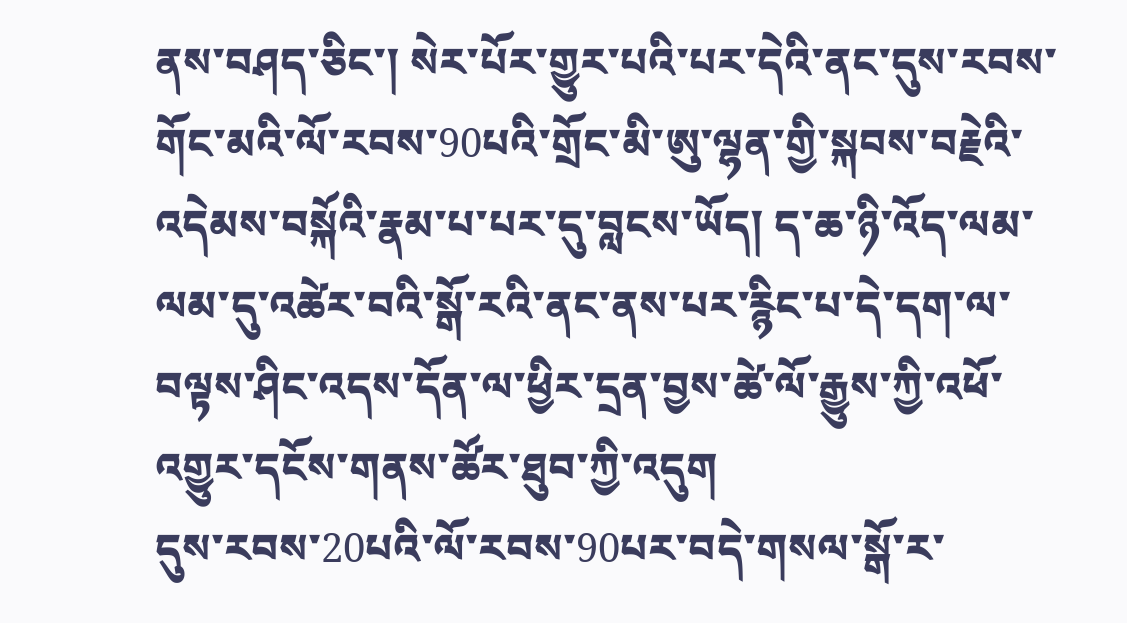ནས་བཤད་ཅིང་། སེར་པོར་གྱུར་པའི་པར་དེའི་ནང་དུས་རབས་གོང་མའི་ལོ་རབས་90པའི་གྲོང་མི་ཨུ་ལྷན་གྱི་སྐབས་བརྗེའི་འདེམས་བསྐོའི་རྣམ་པ་པར་དུ་བླངས་ཡོད། ད་ཆ་ཉི་འོད་ལམ་ལམ་དུ་འཚེར་བའི་སྒོ་རའི་ནང་ནས་པར་རྙིང་པ་དེ་དག་ལ་བལྟས་ཤིང་འདས་དོན་ལ་ཕྱིར་དྲན་བྱས་ཚེ་ལོ་རྒྱུས་ཀྱི་འཕོ་འགྱུར་དངོས་གནས་ཚོར་ཐུབ་ཀྱི་འདུག
དུས་རབས་20པའི་ལོ་རབས་90པར་བདེ་གསལ་སྒོ་ར་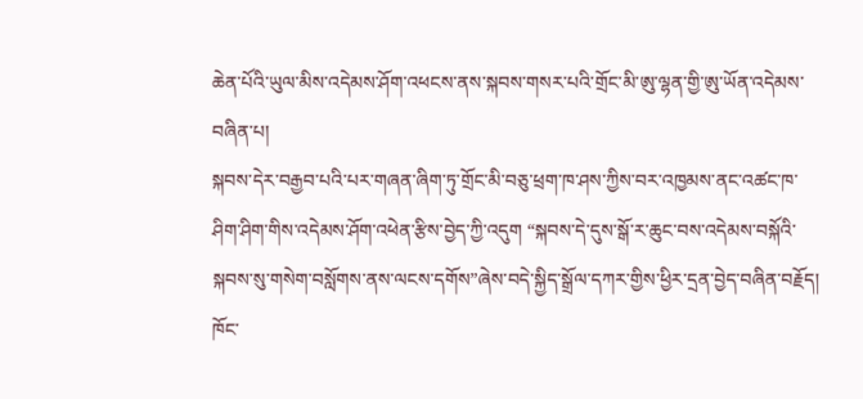ཆེན་པོའི་ཡུལ་མིས་འདེམས་ཤོག་འཕངས་ནས་སྐབས་གསར་པའི་གྲོང་མི་ཨུ་ལྷན་གྱི་ཨུ་ཡོན་འདེམས་བཞིན་པ།
སྐབས་དེར་བརྒྱབ་པའི་པར་གཞན་ཞིག་ཏུ་གྲོང་མི་བཅུ་ཕྲག་ཁ་ཤས་ཀྱིས་བར་འཁྱམས་ནང་འཚང་ཁ་ཤིག་ཤིག་གིས་འདེམས་ཤོག་འཕེན་རྩིས་བྱེད་ཀྱི་འདུག “སྐབས་དེ་དུས་སྒོ་ར་ཆུང་བས་འདེམས་བསྐོའི་སྐབས་སུ་གསེག་བསློགས་ནས་ལངས་དགོས”ཞེས་བདེ་སྐྱིད་སྒྲོལ་དཀར་གྱིས་ཕྱིར་དྲན་བྱེད་བཞིན་བརྗོད། ཁོང་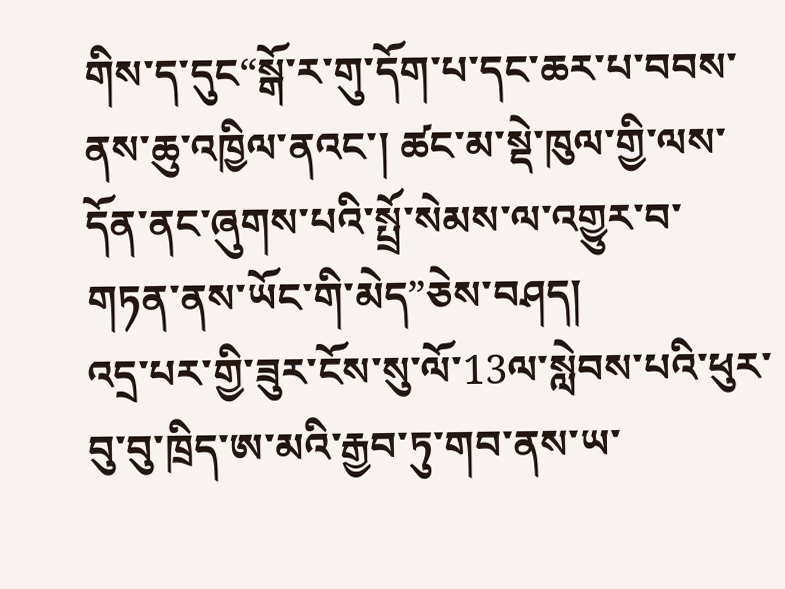གིས་ད་དུང“སྒོ་ར་གུ་དོག་པ་དང་ཆར་པ་བབས་ནས་ཆུ་འཁྱིལ་ནའང་། ཚང་མ་སྡེ་ཁུལ་གྱི་ལས་དོན་ནང་ཞུགས་པའི་སྤྲོ་སེམས་ལ་འགྱུར་བ་གཏན་ནས་ཡོང་གི་མེད”ཅེས་བཤད།
འདྲ་པར་གྱི་ཟུར་ངོས་སུ་ལོ་13ལ་སླེབས་པའི་ཕུར་བུ་བུ་ཁྲིད་ཨ་མའི་རྒྱབ་ཏུ་གབ་ནས་ཡ་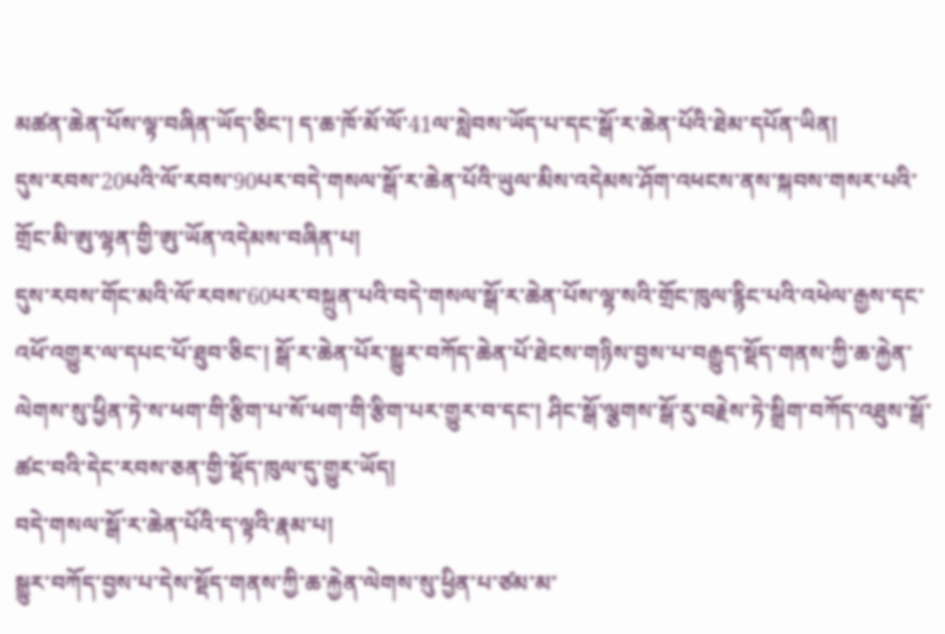མཚན་ཆེན་པོས་ལྟ་བཞིན་ཡོད་ཅིང་། ད་ཆ་ཁོ་མོ་ལོ་41ལ་སླེབས་ཡོད་པ་དང་སྒོ་ར་ཆེན་པོའི་ཐེམ་དཔོན་ཡིན།
དུས་རབས་20པའི་ལོ་རབས་90པར་བདེ་གསལ་སྒོ་ར་ཆེན་པོའི་ཡུལ་མིས་འདེམས་ཤོག་འཕངས་ནས་སྐབས་གསར་པའི་གྲོང་མི་ཨུ་ལྷན་གྱི་ཨུ་ཡོན་འདེམས་བཞིན་པ།
དུས་རབས་གོང་མའི་ལོ་རབས་60པར་བསྐྲུན་པའི་བདེ་གསལ་སྒོ་ར་ཆེན་པོས་ལྷ་སའི་གྲོང་ཁུལ་རྙིང་པའི་འཕེལ་རྒྱས་དང་འཕོ་འགྱུར་ལ་དཔང་པོ་ཐུབ་ཅིང་། སྒོ་ར་ཆེན་པོར་སྒྱུར་བཀོད་ཆེན་པོ་ཐེངས་གཉིས་བྱས་པ་བརྒྱུད་སྡོད་གནས་ཀྱི་ཆ་རྐྱེན་ལེགས་སུ་ཕྱིན་ཏེ་ས་ཕག་གི་རྩིག་པ་སོ་ཕག་གི་རྩིག་པར་གྱུར་བ་དང་། ཤིང་སྒོ་ལྕགས་སྒོ་རུ་བརྗེས་ཏེ་སྒྲིག་བཀོད་འཐུས་སྒོ་ཚང་བའི་དེང་རབས་ཅན་གྱི་སྡོད་ཁུལ་དུ་གྱུར་ཡོད།
བདེ་གསལ་སྒོ་ར་ཆེན་པོའི་ད་ལྟའི་རྣམ་པ།
སྒྱུར་བཀོད་བྱས་པ་དེས་སྡོད་གནས་ཀྱི་ཆ་རྐྱེན་ལེགས་སུ་ཕྱིན་པ་ཙམ་མ་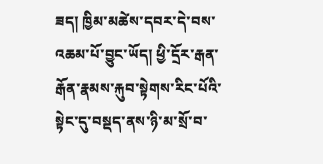ཟད། ཁྱིམ་མཚེས་དབར་དེ་བས་འཆམ་པོ་བྱུང་ཡོད། ཕྱི་དྲོར་རྒན་རྒོན་རྣམས་རྐུབ་སྟེགས་རིང་པོའི་སྟེང་དུ་བསྡད་ནས་ཉི་མ་སྲོ་བ་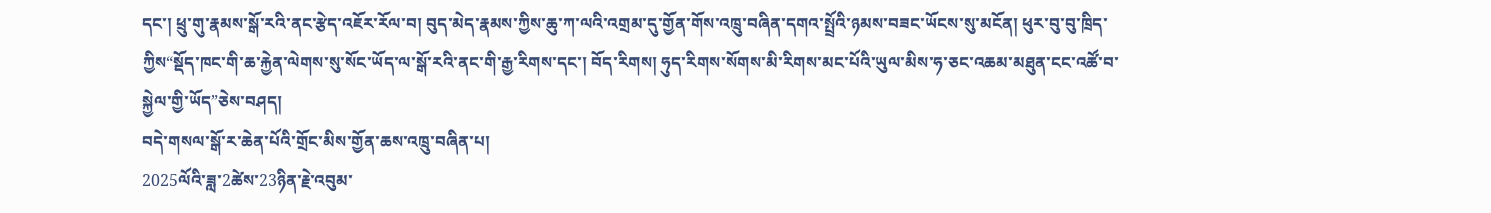དང་། ཕྲུ་གུ་རྣམས་སྒོ་རའི་ནང་རྩེད་འཇོར་རོལ་བ། བུད་མེད་རྣམས་ཀྱིས་ཆུ་ཀ་ལའི་འགྲམ་དུ་གྱོན་གོས་འཁྲུ་བཞིན་དགའ་སྤྲོའི་ཉམས་བཟང་ཡོངས་སུ་མངོན། ཕུར་བུ་བུ་ཁྲིད་ཀྱིས“སྡོད་ཁང་གི་ཆ་རྐྱེན་ལེགས་སུ་སོང་ཡོད་ལ་སྒོ་རའི་ནང་གི་རྒྱ་རིགས་དང་། བོད་རིགས། ཧུད་རིགས་སོགས་མི་རིགས་མང་པོའི་ཡུལ་མིས་ཧ་ཅང་འཆམ་མཐུན་ངང་འཚོ་བ་སྐྱེལ་གྱི་ཡོད”ཅེས་བཤད།
བདེ་གསལ་སྒོ་ར་ཆེན་པོའི་གྲོང་མིས་གྱོན་ཆས་འཁྲུ་བཞིན་པ།
2025ལོའི་ཟླ་2ཚེས་23ཉིན་རྗེ་འབུམ་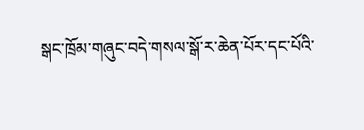སྒང་ཁྲོམ་གཞུང་བདེ་གསལ་སྒོ་ར་ཆེན་པོར་དང་པོའི་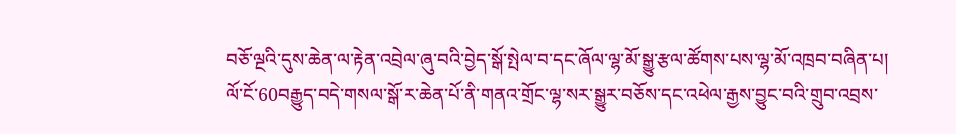བཅོ་ལྔའི་དུས་ཆེན་ལ་རྟེན་འབྲེལ་ཞུ་བའི་བྱེད་སྒོ་སྤེལ་བ་དང་ཞོལ་ལྷ་མོ་སྒྱུ་རྩལ་ཚོགས་པས་ལྷ་མོ་འཁྲབ་བཞིན་པ།
ལོ་ངོ་60བརྒྱུད་བདེ་གསལ་སྒོ་ར་ཆེན་པོ་ནི་གནའ་གྲོང་ལྷ་སར་སྒྱུར་བཅོས་དང་འཕེལ་རྒྱས་བྱུང་བའི་གྲུབ་འབྲས་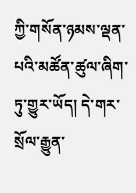ཀྱི་གསོན་ཉམས་ལྡན་པའི་མཚོན་ཚུལ་ཞིག་ཏུ་གྱུར་ཡོད། དེ་གར་སྲོལ་རྒྱུན་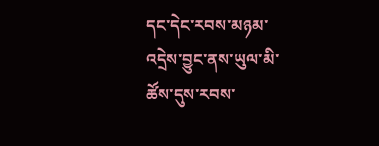དང་དེང་རབས་མཉམ་འདྲེས་བྱུང་ནས་ཡུལ་མི་ཚོས་དུས་རབས་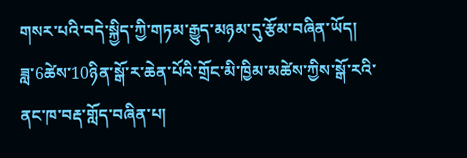གསར་པའི་བདེ་སྐྱིད་ཀྱི་གཏམ་རྒྱུད་མཉམ་དུ་རྩོམ་བཞིན་ཡོད།
ཟླ་6ཚེས་10ཉིན་སྒོ་ར་ཆེན་པོའི་གྲོང་མི་ཁྱིམ་མཚེས་ཀྱིས་སྒོ་རའི་ནང་ཁ་བརྡ་གློད་བཞིན་པ།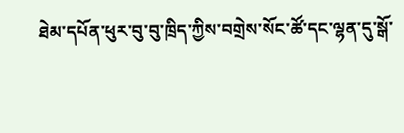ཐེམ་དཔོན་ཕུར་བུ་བུ་ཁྲིད་ཀྱིས་བགྲེས་སོང་ཚོ་དང་ལྷན་དུ་སྒོ་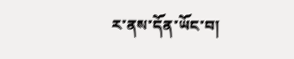ར་ནས་དོན་ཡོང་བ།